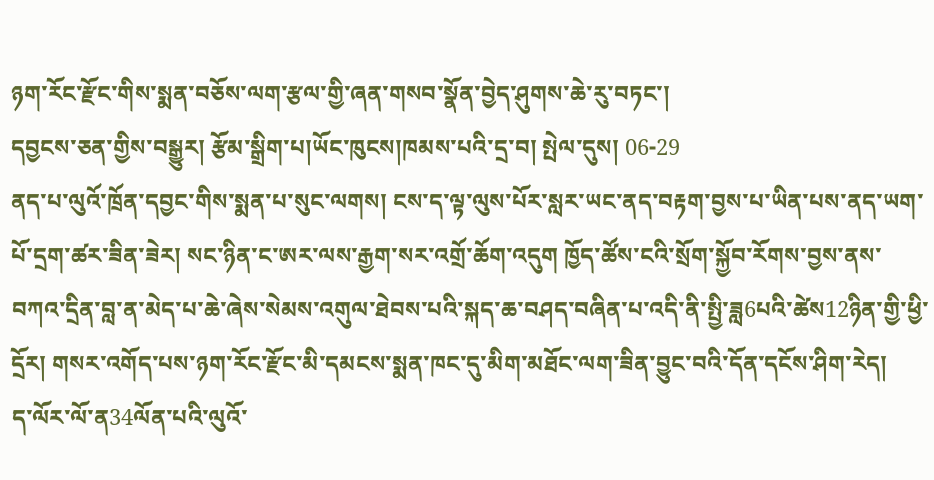ཉག་རོང་རྫོང་གིས་སྨན་བཅོས་ལག་རྩལ་གྱི་ཞན་གསབ་སྣོན་བྱེད་ཤུགས་ཆེ་རུ་བཏང་།
དབྱངས་ཅན་གྱིས་བསྒྱུར། རྩོམ་སྒྲིག་པ།ཡོང་ཁུངས།ཁམས་པའི་དྲ་བ། སྤེལ་དུས། 06-29
ནད་པ་ལུའོ་ཁྲོན་དབྱང་གིས་སྨན་པ་སུང་ལགས། ངས་ད་ལྟ་ལུས་པོར་སླར་ཡང་ནད་བརྟག་བྱས་པ་ཡིན་པས་ནད་ཡག་པོ་དྲག་ཚར་ཟིན་ཟེར། སང་ཉིན་ང་ཨར་ལས་རྒྱག་སར་འགྲོ་ཆོག་འདུག ཁྱོད་ཚོས་ངའི་སྲོག་སྐྱོབ་རོགས་བྱས་ནས་བཀའ་དྲིན་བླ་ན་མེད་པ་ཆེ་ཞེས་སེམས་འགུལ་ཐེབས་པའི་སྐད་ཆ་བཤད་བཞིན་པ་འདི་ནི་སྤྱི་ཟླ6པའི་ཚེས12ཉིན་གྱི་ཕྱི་དྲོར། གསར་འགོད་པས་ཉག་རོང་རྫོང་མི་དམངས་སྨན་ཁང་དུ་མིག་མཐོང་ལག་ཟིན་བྱུང་བའི་དོན་དངོས་ཤིག་རེད།
ད་ལོར་ལོ་ན34ལོན་པའི་ལུའོ་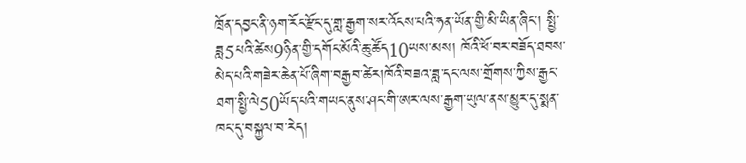ཁྲོན་དབྱང་ནི་ཉག་རོང་རྫོང་དུ་གླ་རྒྱག་སར་འོངས་པའི་ཧན་ཡོན་གྱི་མི་ཡིན་ཞིང་། སྤྱི་ཟླ5པའི་ཚེས9ཉིན་གྱི་དགོང་མོའི་ཆུ་ཚོད10ཡས་མས། ཁོའི་ཕོ་བར་བཟོད་ཐབས་མེད་པའི་གཟེར་ཆེན་པོ་ཞིག་བརྒྱབ་ཚེར།ཁོའི་བཟའ་ཟླ་དང་ལས་གྲོགས་ཀྱིས་རྒྱང་ཐག་སྤྱི་ལེ50ཡོད་པའི་གཡང་ནུས་ཤང་གི་ཨར་ལས་རྒྱག་ཡུལ་ནས་མྱུར་དུ་སྨན་ཁང་དུ་བསྐྱལ་བ་རེད།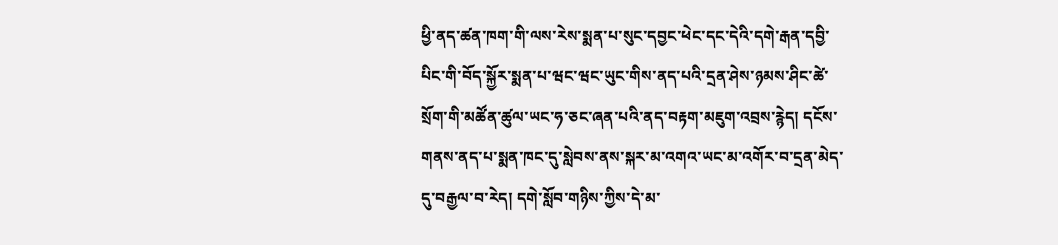ཕྱི་ནད་ཚན་ཁག་གི་ལས་རེས་སྨན་པ་སུང་དབྱང་ཕེང་དང་དེའི་དགེ་རྒན་དབྱི་པིང་གི་བོད་སྐྱོར་སྨན་པ་ཝང་ཝང་ཡུང་གིས་ནད་པའི་དྲན་ཤེས་ཉམས་ཤིང་ཚེ་སྲོག་གི་མཚོན་ཚུལ་ཡང་ཧ་ཅང་ཞན་པའི་ནད་བརྟག་མཇུག་འབྲས་རྙེད། དངོས་གནས་ནད་པ་སྨན་ཁང་དུ་སླེབས་ནས་སྐར་མ་འགའ་ཡང་མ་འགོར་བ་དྲན་མེད་དུ་བརྒྱལ་བ་རེད། དགེ་སློབ་གཉིས་ཀྱིས་དེ་མ་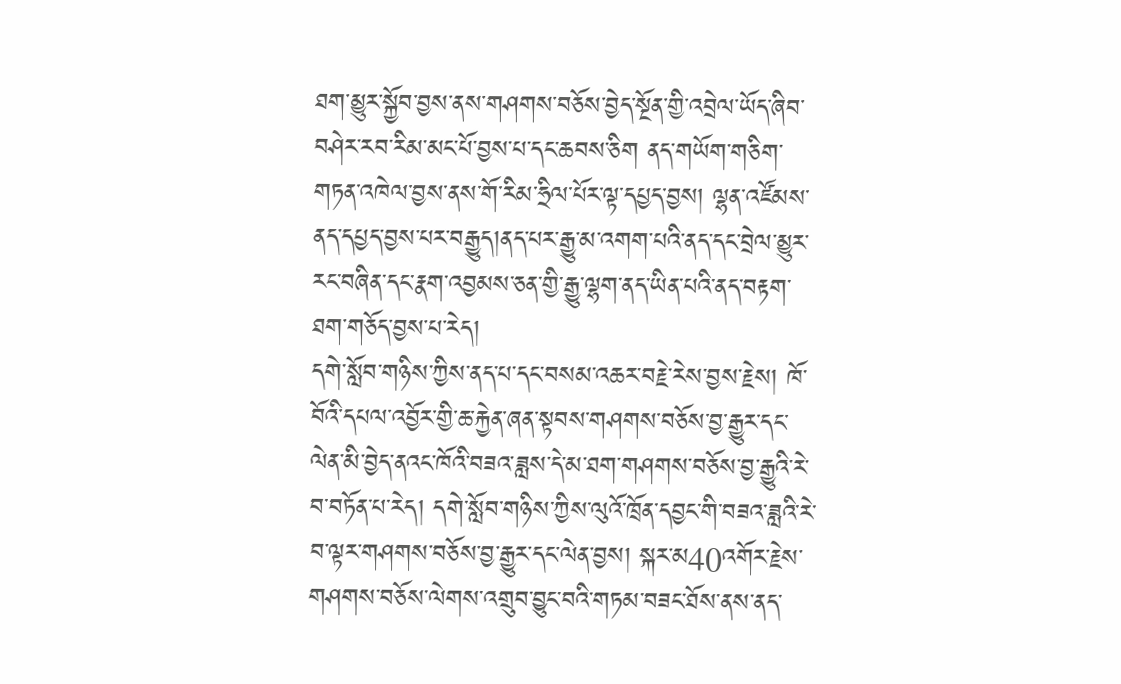ཐག་མྱུར་སྐྱོབ་བྱས་ནས་གཤགས་བཅོས་བྱེད་སྔོན་གྱི་འབྲེལ་ཡོད་ཞིབ་བཤེར་རབ་རིམ་མང་པོ་བྱས་པ་དང་ཆབས་ཅིག ནད་གཡོག་གཅིག་གཏན་འཁེལ་བྱས་ནས་གོ་རིམ་ཧྲིལ་པོར་ལྟ་དཔྱད་བྱས། ལྷན་འཛོམས་ནད་དཔྱད་བྱས་པར་བརྒྱུད།ནད་པར་རྒྱུ་མ་འགག་པའི་ནད་དང་བྲེལ་མྱུར་རང་བཞིན་དང་རྣག་འབྱམས་ཅན་གྱི་རྒྱུ་ལྷག་ནད་ཡིན་པའི་ནད་བརྟག་ཐག་གཅོད་བྱས་པ་རེད།
དགེ་སློབ་གཉིས་ཀྱིས་ནད་པ་དང་བསམ་འཆར་བརྗེ་རེས་བྱས་རྗེས། ཁོ་བོའི་དཔལ་འབྱོར་གྱི་ཆ་རྐྱེན་ཞན་སྟབས་གཤགས་བཅོས་བྱ་རྒྱུར་དང་ལེན་མི་བྱེད་ནའང་ཁོའི་བཟའ་ཟླས་དེ་མ་ཐག་གཤགས་བཅོས་བྱ་རྒྱུའི་རེ་བ་བཏོན་པ་རེད། དགེ་སློབ་གཉིས་ཀྱིས་ལུའོ་ཁྲོན་དབྱང་གི་བཟའ་ཟླའི་རེ་བ་ལྟར་གཤགས་བཅོས་བྱ་རྒྱུར་དང་ལེན་བྱས། སྐར་མ40འགོར་རྗེས་གཤགས་བཅོས་ལེགས་འགྲུབ་བྱུང་བའི་གཏམ་བཟང་ཐོས་ནས་ནད་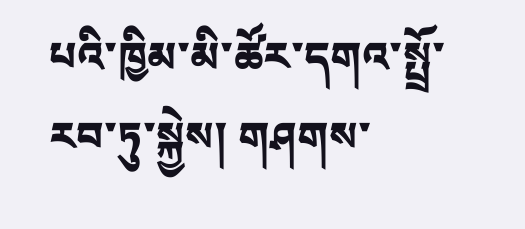པའི་ཁྱིམ་མི་ཚོར་དགའ་སྤྲོ་རབ་ཏུ་སྐྱེས། གཤགས་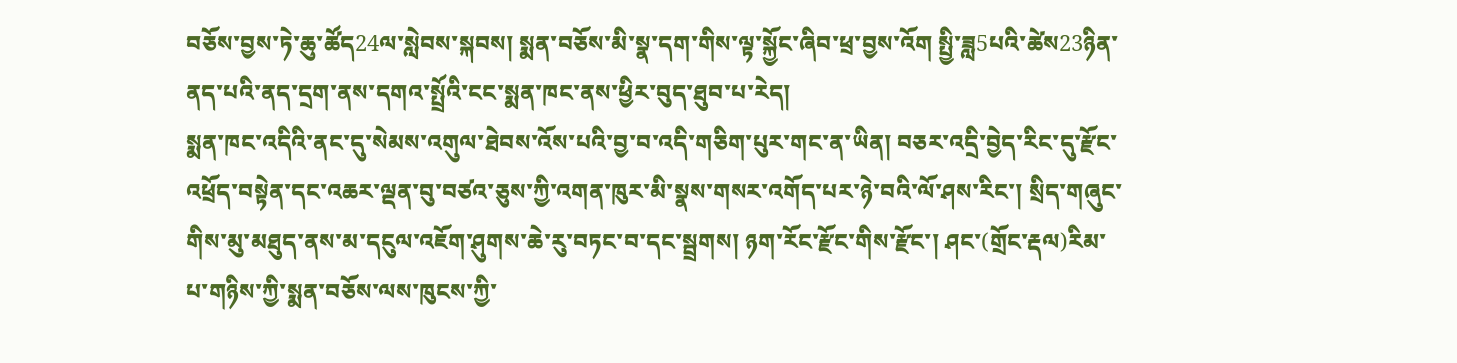བཅོས་བྱས་ཏེ་ཆུ་ཚོད24ལ་སླེབས་སྐབས། སྨན་བཅོས་མི་སྣ་དག་གིས་ལྟ་སྐྱོང་ཞིབ་ཕྲ་བྱས་འོག སྤྱི་ཟླ5པའི་ཚེས23ཉིན་ནད་པའི་ནད་དྲག་ནས་དགའ་སྤྲོའི་ངང་སྨན་ཁང་ནས་ཕྱིར་བུད་ཐུབ་པ་རེད།
སྨན་ཁང་འདིའི་ནང་དུ་སེམས་འགུལ་ཐེབས་འོས་པའི་བྱ་བ་འདི་གཅིག་པུར་གང་ན་ཡིན། བཅར་འདྲི་བྱེད་རིང་དུ་རྫོང་འཕྲོད་བསྟེན་དང་འཆར་ལྡན་བུ་བཙའ་ཅུས་ཀྱི་འགན་ཁུར་མི་སྣས་གསར་འགོད་པར་ཉེ་བའི་ལོ་ཤས་རིང་། སྲིད་གཞུང་གིས་མུ་མཐུད་ནས་མ་དངུལ་འཇོག་ཤུགས་ཆེ་རུ་བཏང་བ་དང་སྦྲགས། ཉག་རོང་རྫོང་གིས་རྫོང་། ཤང་(གྲོང་རྡལ)རིམ་པ་གཉིས་ཀྱི་སྨན་བཅོས་ལས་ཁུངས་ཀྱི་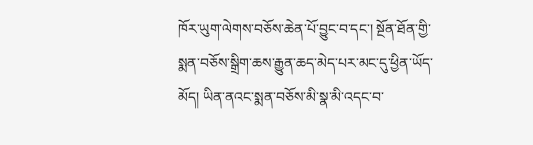ཁོར་ཡུག་ལེགས་བཅོས་ཆེན་པོ་བྱུང་བ་དང་། སྔོན་ཐོན་གྱི་སྨན་བཅོས་སྒྲིག་ཆས་རྒྱུན་ཆད་མེད་པར་མང་དུ་ཕྱིན་ཡོད་མོད། ཡིན་ནའང་སྨན་བཅོས་མི་སྣ་མི་འདང་བ་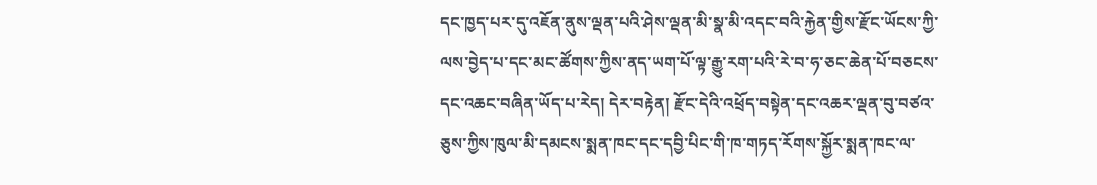དང་ཁྱད་པར་དུ་འཇོན་ནུས་ལྡན་པའི་ཤེས་ལྡན་མི་སྣ་མི་འདང་བའི་རྐྱེན་གྱིས་རྫོང་ཡོངས་ཀྱི་ལས་བྱེད་པ་དང་མང་ཚོགས་ཀྱིས་ནད་ཡག་པོ་ལྟ་རྒྱུ་རག་པའི་རེ་བ་ཧ་ཅང་ཆེན་པོ་བཅངས་དང་འཆང་བཞིན་ཡོད་པ་རེད། དེར་བརྟེན། རྫོང་དེའི་འཕྲོད་བསྟེན་དང་འཆར་ལྡན་བུ་བཙའ་ཅུས་ཀྱིས་ཁུལ་མི་དམངས་སྨན་ཁང་དང་དབྱི་པིང་གི་ཁ་གཏད་རོགས་སྐྱོར་སྨན་ཁང་ལ་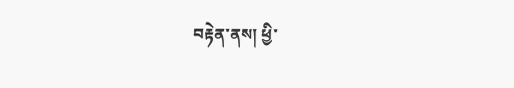བརྟེན་ནས། ཕྱི་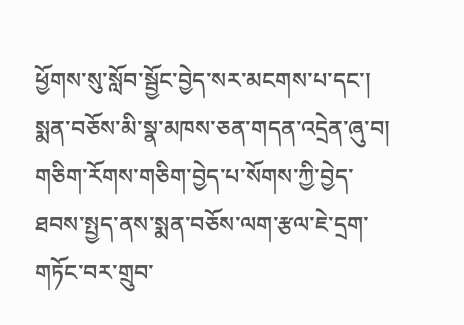ཕྱོགས་སུ་སློབ་སྦྱོང་བྱེད་སར་མངགས་པ་དང་། སྨན་བཅོས་མི་སྣ་མཁས་ཅན་གདན་འདྲེན་ཞུ་བ། གཅིག་རོགས་གཅིག་བྱེད་པ་སོགས་ཀྱི་བྱེད་ཐབས་སྤྱད་ནས་སྨན་བཅོས་ལག་རྩལ་ཇེ་དྲག་གཏོང་བར་གྲུབ་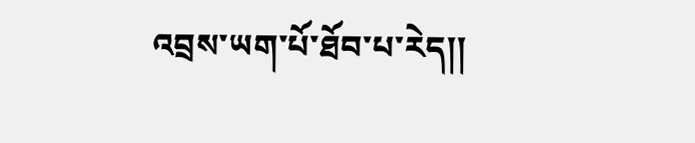འབྲས་ཡག་པོ་ཐོབ་པ་རེད།།